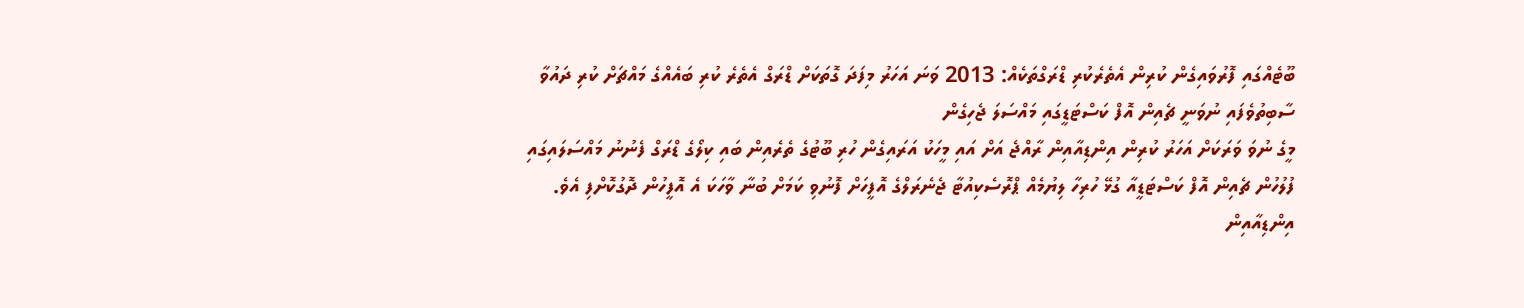ބޫޓެއްގައި ފޮރުވައިގެން ކުރިން އެތެރެކުރި ޑްރަގްތަކެއް: 2013 ވަނަ އަހަރު މިފަދަ ގޮތަކަށް ޑްރަގް އެތެރެ ކުރި ބައެއްގެ މައްޗަށް ކުރި ދައުވާ ސާބިތުވެފައި ނުވަނީ ޗެއިން އޮފް ކަސްޓަޑީގައި މައްސަލަ ޖެހިގެން
މީގެ ނުވަ ވަރަކަށް އަހަރު ކުރިން އިންޑިއާއިން ރާއްޖެ އަށް އައި މީހަކު އަރައިގެން ހުރި ބޫޓުގެ ތެރެއިން ބައި ކިލޯގެ ޑްރަގް ފެނުނު މައްސަލައިގައި ފުލުހުން ޗެއިން އޮފް ކަސްޓަޑީއާ ގުޅޭ ހުރިހާ ލިޔުމެއް ޕްރޮސެކިއުޓާ ޖެނެރަލްގެ އޮފީހަށް ފޮނުވި ކަމަށް ބުނާ ވާހަކަ އެ އޮފީހުން ދޮގުކޮށްފި އެވެ.
އިންޑިއާއިން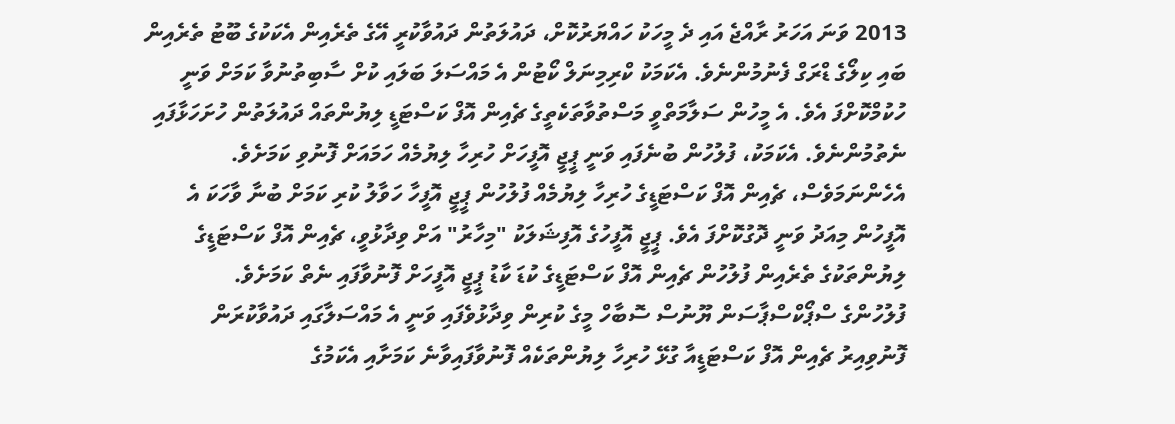2013 ވަނަ އަހަރު ރާއްޖެ އައި ދެ މީހަކު ހައްޔަރުކޮށް، ދައުލަތުން ދައުވާކުރީ އޭގެ ތެރެއިން އެކަކުގެ ބޫޓު ތެރެއިން ބައި ކިލޯގެ ޑްރަގް ފެނުމުންނެވެ. އެކަމަކު ކްރިމިނަލް ކޯޓުން އެ މައްސަލަ ބަލައި ކުށް ސާބިތުނުވާ ކަމަށް ވަނީ ހުކުމްކޮށްފަ އެވެ. އެ މީހުން ސަލާމަތްވީ މަސްތުވާތަކެތީގެ ޗެއިން އޮފް ކަސްޓަޑީ ލިޔުންތައް ދައުލަތުން ހުށަހަޅާފައި ނެތުމުންނެވެ. އެކަމަކު، ފުލުހުން ބުނެފައި ވަނީ ޕީޖީ އޮފީހަށް ހުރިހާ ލިޔުމެއް ހަމައަށް ފޮނުވި ކަމަށެވެ.
އެހެންނަމަވެސް، ޗެއިން އޮފް ކަސްޓަޑީގެ ހުރިހާ ލިޔުމެއް ފުލުހުން ޕީޖީ އޮފީހާ ހަވާލު ކުރި ކަމަށް ބުނާ ވާހަކަ އެ އޮފީހުން މިއަދު ވަނީ ދޮގުކޮށްފަ އެވެ. ޕީޖީ އޮފީހުގެ އޮފިޝަލަކު "މިހާރު" އަށް ވިދާޅުވީ، ޗެއިން އޮފް ކަސްޓަޑީގެ ލިޔުންތަކުގެ ތެރެއިން ފުލުހުން ޗެއިން އޮފް ކަސްޓަޑީގެ ކުޑަ ކާޑު ޕީޖީ އޮފީހަށް ފޮނުވާފައި ނެތް ކަމަށެވެ.
ފުލުހުންގެ ސްޕޯކްސްޕާސަން ޔޫނުސް ސޮބާހް މީގެ ކުރިން ވިދާޅުވެފައި ވަނީ އެ މައްސަލާގައި ދައުވާކުރަން ފޮނުވިއިރު ޗެއިން އޮފް ކަސްޓަޑީއާ ގުޅޭ ހުރިހާ ލިޔުންތަކެއް ފޮނުވާފައިވާނެ ކަމަށާއި އެކަމުގެ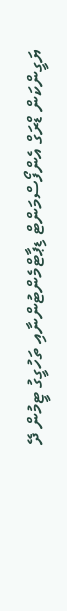ޔަގީންކަން ޑްރަގް އެންފޯސްމަންޓް ޑިޕާޓްމެންޓުންނާއި ތަހުގީގު ޓީމުން ދޭ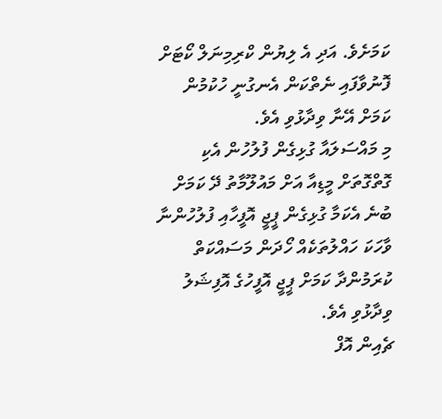ކަމަށެވެ. އަދި އެ ލިޔުން ކްރިމިނަލް ކޯޓަށް ފޮނުވާފައި ނެތްކަން އެނގުނީ ހުކުމުން ކަމަށް އޭނާ ވިދާޅުވި އެވެ.
މި މައްސަލައާ ގުޅިގެން ފުލުހުން އެކި ގޮތްގޮތަށް މީޑިއާ އަށް މައުލޫމާތު ދޭ ކަމަށް ބުނެ އެކަމާ ގުޅިގެން ޕީޖީ އޮފީހާއި ފުލުހުންނާ ވާހަކަ ހައްލުތަކެއް ހޯދަން މަސައްކަތް ކުރަމުންދާ ކަމަށް ޕީޖީ އޮފީހުގެ އޮފިޝަލު ވިދާޅުވި އެވެ.
ޗެއިން އޮފް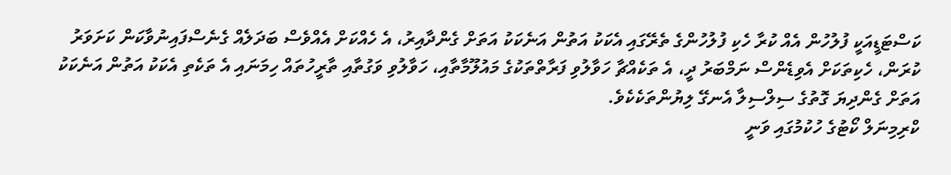ކަސްޓަޑީއަކީ ފުލުހުން އެއް ކުރާ ހެކި ފުލުހުންގެ ތެރޭގައި އެކަކު އަތުން އަނެކަކު އަތަށް ގެންދާއިރު، އެ ހެއްކަށް އެއްވެސް ބަދަލެއް ގެނެސްފައިނުވާކަން ކަށަވަރު ކުރަން، ހެކިތަކަށް އެވިޑެންސް ނަމްބަރު ދީ، އެ ތަކެއްޗާ ހަވާލުވި ފަރާތްތަކުގެ މައުލޫމާތާއި، ހަވާލުވި ވަގުތާއި ތާރީހުތައް ހިމަނައި އެ ތަކެތި އެކަކު އަތުން އަނެކަކު އަތަށް ގެންދިޔަ ގޮތުގެ ސިލްސިލާ އެނގޭ ލިޔުންތަކެކެވެ.
ކްރިމިނަލް ކޯޓުގެ ހުކުމުގައި ވަނީ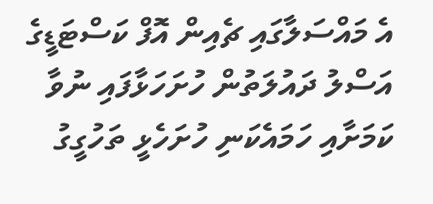އެ މައްސަލާގައި ޗެއިން އޮފް ކަސްޓަޑީގެ އަސްލު ދައުލަތުން ހުށަހަޅާފައި ނުވާ ކަމަށާއި ހަމައެކަނި ހުށަހެޅީ ތަހުގީގު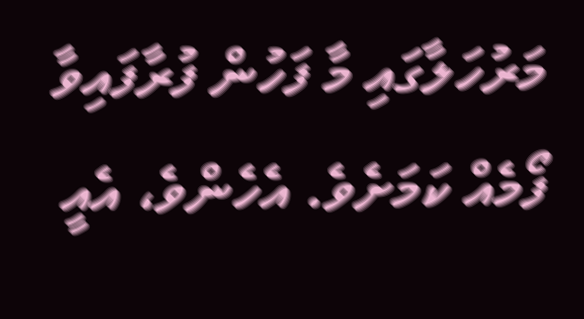މަރުހަލާގައި މާ ފަހުން ފުރާފައިވާ ފޯމެއް ކަމަށެވެ. އެހެންވެ، އެއީ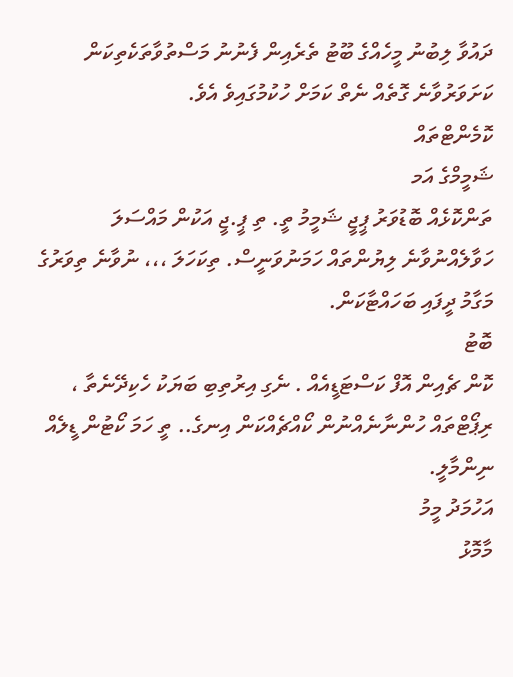ދައުވާ ލިބުނު މީހެއްގެ ބޫޓު ތެރެއިން ފެނުނު މަސްތުވާތަކެތިކަން ކަށަވަރުވާނެ ގޮތެއް ނެތް ކަމަށް ހުކުމުގައިވެ އެވެ.
ކޮމެންޓްތައް
ޝަމީމްގެ އަމ
ތަންކޮޅެއް ބޮޑުވަރު ޕީޖީ ޝަމީމު ތީ. ތި ޕީ.ޖީ އަކުން މައްސަލަ ހަވާލެއްނުވާނެ ލިޔުންތައް ހަމަނުވަނީސް. ތިކަހަލަ ،،، ނުވާނެ ތިވަރުގެ މަގާމު ދީފައި ބަހައްޓާކަން.
ބޮޓު
ކޮން ޗެއިން އޮފް ކަސްޓަޑީއެއް . ނެގި އިރުތިބި ބަޔަކު ހެކިދޭނެތާ ، ރިޕޯޓްތައް ހުންނާނެއްނުން ކޯއްޗެއްކަން އިނގެ.. ތީ ހަމަ ކޯޓުން ޑީލެއް ނިންމާލީ.
އަހުމަދު މީމު
މާމޮޅު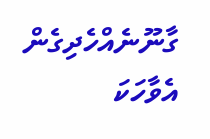ގާނޫނެއްހެދިގެން އެވާހަކަ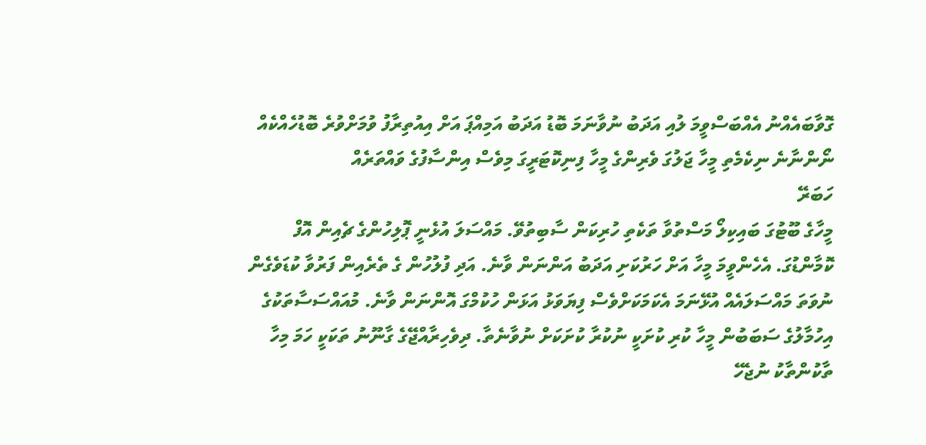ގޮވާބައެއްނު އެއްބަސްވީމަ ލުއި އަދަބު ނުވާނަމަ ބޮޑު އަދަބު އަމިއްޕަ އަށް އިއުތިރާފު ވުމަށްވުރެ ބޮޑުހެއްކެއް ނޯންނާނެ ނިކެމެތި މީހާ ޖަލުގަ ވެރިންގެ މީހާ ފިނިކޮޓަރީގަ މިވެސް އިންސާފުގެ ވައްތަރެއް
ހަބަރޭ
މީހާގެ ބޫޓުގަ ބައިކިލޯ މަސްތުވާ ތަކެތި ހުރިކަން ސާބިތުވޭ. މައްސަލަ އުޅެނީ ޕޮލިހުންގެ ޗެއިން އޮފް ކޮމާންޑުގަ. އެހެންވީމަ މީހާ އަށް ހަރުކަށި އަދަބު އަންނަން ވާނެ. އަދި ފުލުހުން ގެ ތެރެއިން ފަރުވާ ކުޑަވެގެން ނުވަތަ މައްސަލައެއް އުޅޭނަމަ އެކަމަކަށްވެސް ފިޔަވަޅު އަޅަން ހުކުމްގަ އޮންނަން ވާނެ. މުއައްސަސާތަކުގެ އިހުމާލުގެ ސަބަބުން މީހާ ކުރި ކުށަކީ ނުކުރާ ކުށަކަށް ނުވާނެތާ. ދިވެހިރާއްޖޭގެ ގާނޫނު ތަކަކީ ހަމަ މިހާ ތާކުންތާކު ނުޖެހޭ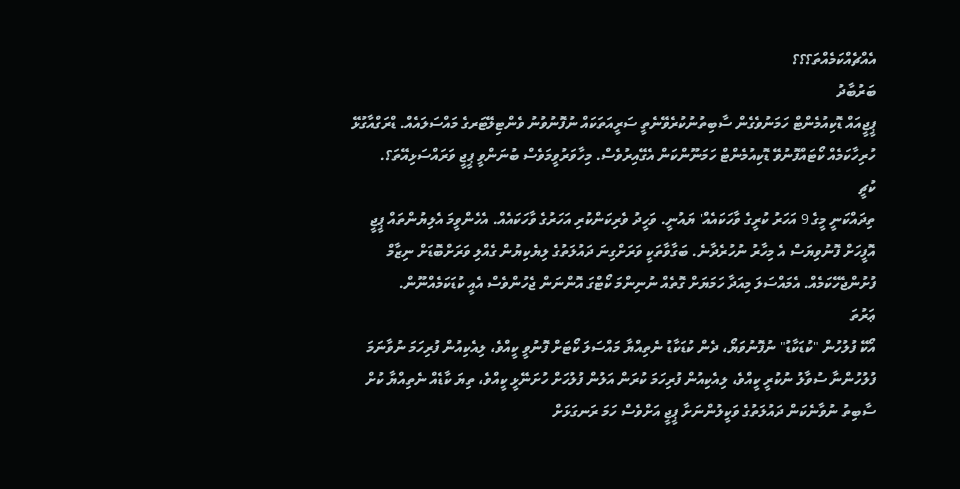އެއްޗެއްކަމެއްތަ؟؟؟
ބަރުބާދު
ޕީޖީއައް ޑޮކިއުމެންޓް ހަމަނުވެގެން ސާބިތުނުކުރެވޭނެތީ ސަރީއަތަކައް ނުފޮނުވުނު ވެންޓިލޭޓަރގެ މައްސަލައެއް. ޑްރަގްއާގުޅޭ ހުރިހާކަމެއް ކޯޓައްފޮނުވޭ ޑޮކިއުމެންޓް ހަމަނޫންކަން އެގޭއިރުވެސް. މިހާވަރުވީމަވެސް ބުނަންވީ ޕީޖީ ވަރައްސަޅިއޭތަ؟.
ކުޗީ
ތިދައްކަނީ މީގެ 9 އަހަރު ކުރީގެ ވާހަކައެއް' ޔައުނީ. ވަހީދު ވެރިކަންކުރި އަހަރުގެ ވާހަކައެއް. އެހެންވީމަ އެލިޔުންތައް ޕީޖީ އޮފީހަށް ފޮނުވިޔަސް އެ މިހާރު ނުހުރެދާނެ. ބަގާވާތަކީ ވަރަށްގިނަ ދައުލަތުގެ ލިޔެކިޔުން ގެއްލި ވަރަށްބޮޑަށް ނިޒާމް ފުށުންޖެހޭކަމެއް. އެމައްސަލަ މިއަދާ ހަމަޔަށް ގޮތެއް ނުނިންމަ ކޯޓްގަ އޮންނަން ޖެހުންވެސް އެއީ ކުޑަކަމެއްނޫން.
ޢަރުތަ
އޯކޭ ފުލުހުން "ކުޑަކާޑު" ނުފޮނުވަޔޯ، ދެން ކުޑަކާޑު ނެތިއްޔާ މައްސަލަ ކޯޓަށް ފޮނުވީ ކީއްވެ، ލިއެކިއުން ފުރިހަމަ ނުވާނަމަ ފުލުހުންނާ ސުވާލު ނުކުރީ ކީއްވެ، ލިއެކިއުން ފުރިހަމަ ކުރަން އަލުން ފުލުހަށް ހުށަނޭޅީ ކީއްވެ، ތިޔަ ކާޑެއް ނެތިއްޔާ ކުށް ސާބިތު ނުވާނެކަން ދައުލަތުގެ ވަކީލުންނަށާ ޕީޖީ އަށްވެސް ހަމަ ރަނގަޅަށް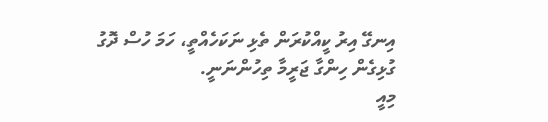އިނގޭ އިރު ކީއްކުރަން ތެޅި ނަކަހެއްތީ، ހަމަ ހުސް ދޮގު ގުޅިގެން ހިންގާ ޖަރީމާ ތިހުންނަނީ.
މިއީ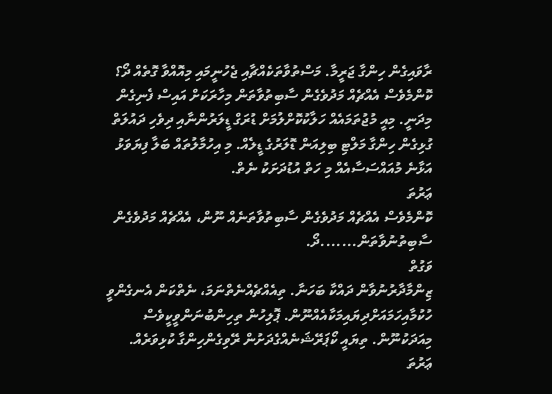ރާވައިގެން ހިންގާ ޖަރީމާ. މަސްތުވާތަކެއްޗާއި ޖެހުނީމައި މިއޮއްވާ ގޮތެއް ދޯ؟ ކޮންމެވެސް އެއްޗެއް މަދުވެގެން ސާބިތުވާތަން މިހާރަކަށް އައިސް ފެނިގެން މިދަނީ. މިއީ މުޖުތަމައެއް ހަލާކުކޮށްލުމަށް ޑުރަގް ޑީލަރުންނާއި ދިވެހި ދައުލަތް ގުޅިގެން ހިންގާ މަލްޓި ބިލިއަން ޑޮލަރުގެ ޑީލެއް. މި އިހުމާލުތައް ބަލާ ފިޔަވަޅު އަޅާނެ މުއައްސަސާއެއް މި ހަތް އުޑުދަށަކު ނެތް.
ޢަރުތަ
ކޮންމެވެސް އެއްޗެއް މަދުވެގެން ސާބިތުވާތަނެއް ނޫން، އެއްޗެއް މަދުވެގެން ސާބިތުނުވާތަން.......ދޯ.
ވަގުތް
ޒިންމާދާރުނުވާން ދައްކާ ބަހަނާ. ތިއެއްޗެއްނެތްނަމަ، ނެތްކަން އެނގެންވީ ހުކުމާއިހަމައަށްދިޔައިމަކާއެއްނޫން. ޕޮލިހުން ތިހިންބުނަންވީކީވެސް މިއަދަކުނޫން. ތިޔައީ ކޯޕަރޭޝަނެއްގެދަށުން ރޭވިގެންހިންގާ ކުޅިވަރެއް.
ޢަރުތަ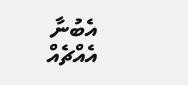އެބުނާ އެއްޗެއް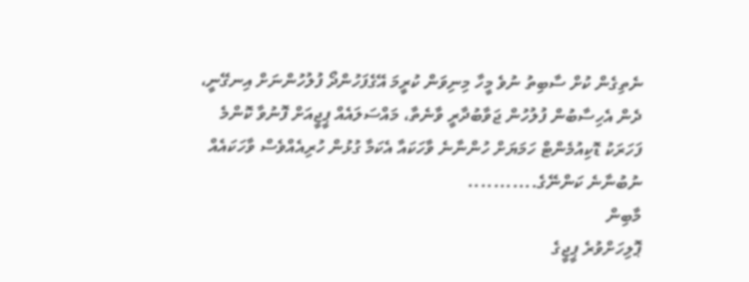ނެތިގެން ކުށް ސާބިތު ނުވެ މީހާ މިނިވަން ކުރީމަ އޭގެފަހުންދޯ ފުލުހުންނަށް އިނގޭނީ، ދެން އެހިސާބުން ފުލުހުން ޖަވާބުދާރީ ވާނެތާ، މައްސަލައެއް ޕީޖީއަށް ފޮނުވާ ކޮންމެ ފަހަރަކު ޑޮކިއުމެންޓް ހަމަޔަށް ހުންނާނެ ވާހަކައާ އެކަމާ ގުޅުން ހުރިއެއްވެސް ވާހަކައެއް ނުބުނާނެ ކަންނޭގެ...........
މާބިން
ޕޮލިހަށްވުރެ ޕީޖީގެ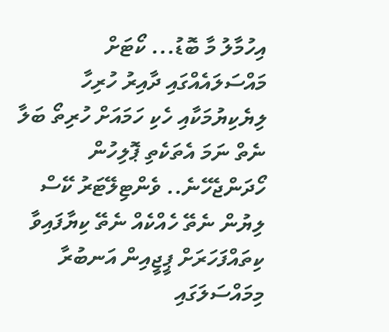އިހުމާލު މާ ބޮޑު... ކޯޓަށް މައްސަލައެއްގައި ދާއިރު ހުރިހާ ލިޔެކިޔުމަކާއި ހެކި ހަމައަށް ހުރިތޯ ބަލާ ނެތް ނަމަ އެތަކެތި ޕޮލިހުން ހޯދަންޖެހޭނެ.. ވެންޓިލޭޓަރު ކޭސް ލިޔުން ނެތޭ ހެއްކެއް ނެތޭ ކިޔާފައިވާ ކިތައްފަހަރަށް ޕީޖީއިން އަނބުރާ މިމައްސަލަގައި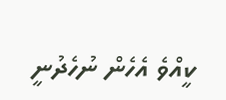ކީއްވެ އެހެން ނުހެދުނީ